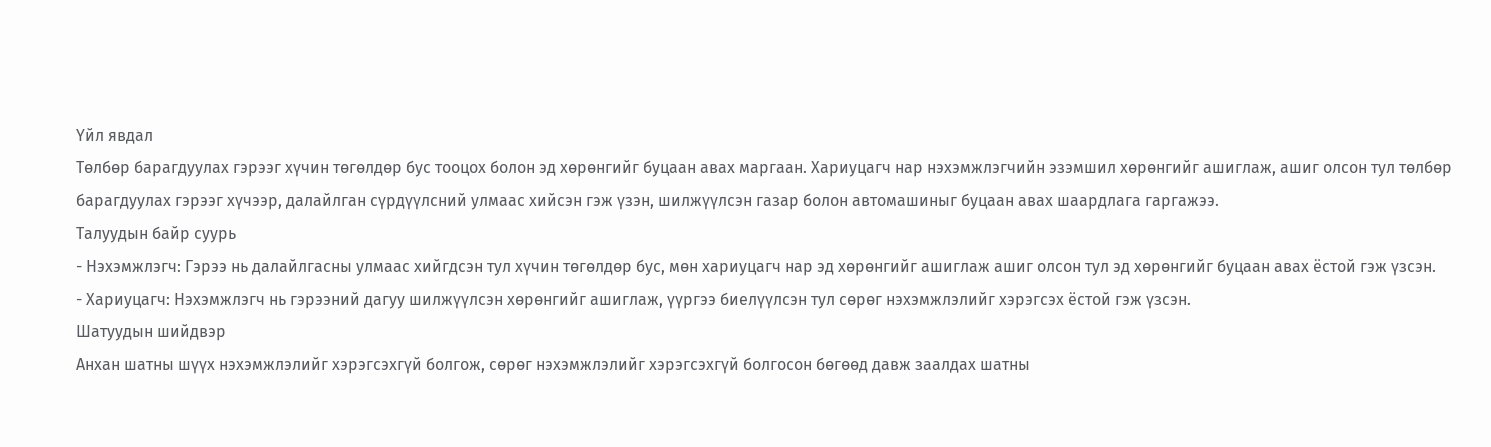Үйл явдал
Төлбөр барагдуулах гэрээг хүчин төгөлдөр бус тооцох болон эд хөрөнгийг буцаан авах маргаан. Хариуцагч нар нэхэмжлэгчийн эзэмшил хөрөнгийг ашиглаж, ашиг олсон тул төлбөр барагдуулах гэрээг хүчээр, далайлган сүрдүүлсний улмаас хийсэн гэж үзэн, шилжүүлсэн газар болон автомашиныг буцаан авах шаардлага гаргажээ.
Талуудын байр суурь
- Нэхэмжлэгч: Гэрээ нь далайлгасны улмаас хийгдсэн тул хүчин төгөлдөр бус, мөн хариуцагч нар эд хөрөнгийг ашиглаж ашиг олсон тул эд хөрөнгийг буцаан авах ёстой гэж үзсэн.
- Хариуцагч: Нэхэмжлэгч нь гэрээний дагуу шилжүүлсэн хөрөнгийг ашиглаж, үүргээ биелүүлсэн тул сөрөг нэхэмжлэлийг хэрэгсэх ёстой гэж үзсэн.
Шатуудын шийдвэр
Анхан шатны шүүх нэхэмжлэлийг хэрэгсэхгүй болгож, сөрөг нэхэмжлэлийг хэрэгсэхгүй болгосон бөгөөд давж заалдах шатны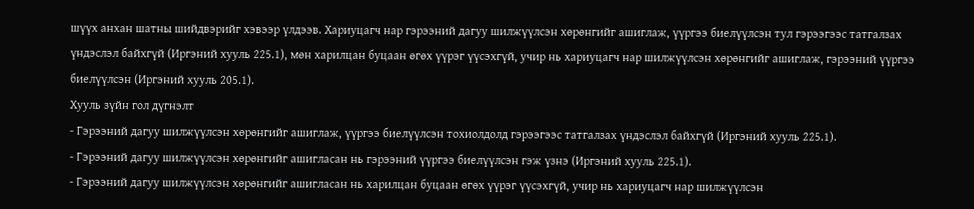шүүх анхан шатны шийдвэрийг хэвээр үлдээв. Хариуцагч нар гэрээний дагуу шилжүүлсэн хөрөнгийг ашиглаж, үүргээ биелүүлсэн тул гэрээгээс татгалзах үндэслэл байхгүй (Иргэний хууль 225.1), мөн харилцан буцаан өгөх үүрэг үүсэхгүй, учир нь хариуцагч нар шилжүүлсэн хөрөнгийг ашиглаж, гэрээний үүргээ биелүүлсэн (Иргэний хууль 205.1).
Хууль зүйн гол дүгнэлт
- Гэрээний дагуу шилжүүлсэн хөрөнгийг ашиглаж, үүргээ биелүүлсэн тохиолдолд гэрээгээс татгалзах үндэслэл байхгүй (Иргэний хууль 225.1).
- Гэрээний дагуу шилжүүлсэн хөрөнгийг ашигласан нь гэрээний үүргээ биелүүлсэн гэж үзнэ (Иргэний хууль 225.1).
- Гэрээний дагуу шилжүүлсэн хөрөнгийг ашигласан нь харилцан буцаан өгөх үүрэг үүсэхгүй, учир нь хариуцагч нар шилжүүлсэн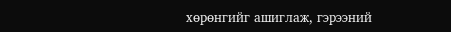хөрөнгийг ашиглаж, гэрээний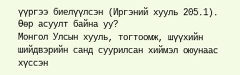үүргээ биелүүлсэн (Иргэний хууль 205.1).
Өөр асуулт байна уу?
Монгол Улсын хууль, тогтоомж, шүүхийн шийдвэрийн санд суурилсан хиймэл оюунаас хүссэн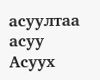асуултаа асуу
Асуух